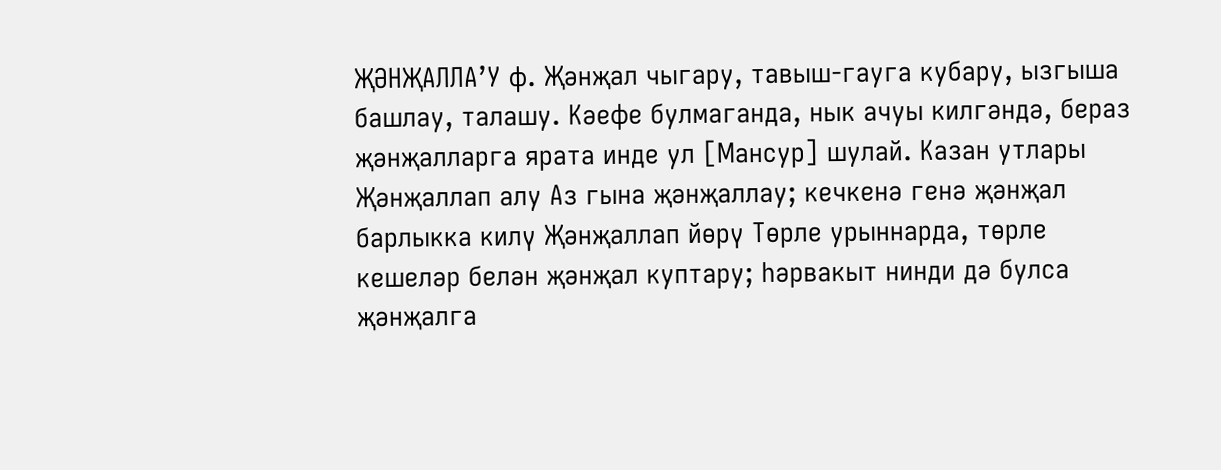ҖӘНҖАЛЛА’У ф. Җәнҗал чыгару, тавыш-гауга кубару, ызгыша башлау, талашу. Кәефе булмаганда, нык ачуы килгәндә, бераз җәнҗалларга ярата инде ул [Мансур] шулай. Казан утлары Җәнҗаллап алу Аз гына җәнҗаллау; кечкенә генә җәнҗал барлыкка килү Җәнҗаллап йөрү Төрле урыннарда, төрле кешеләр белән җәнҗал куптару; һәрвакыт нинди дә булса җәнҗалга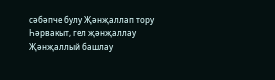сәбәпче булу Җәнҗаллап тору Һәрвакыт, гел җәнҗаллау Җәнҗаллый башлау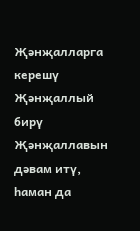Җәнҗалларга керешү Җәнҗаллый бирү Җәнҗаллавын дәвам итү, һаман да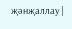җәнҗаллау |